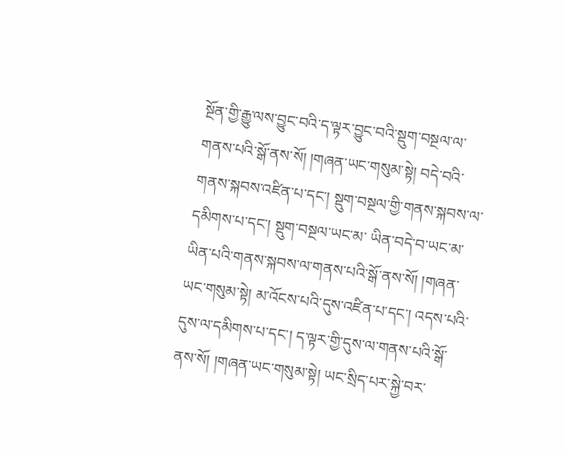སྔོན་གྱི་རྒྱུ་ལས་བྱུང་བའི་ད་ལྟར་བྱུང་བའི་སྡུག་བསྔལ་ལ་གནས་པའི་སྒོ་ནས་སོ། །གཞན་ཡང་གསུམ་སྟེ། བདེ་བའི་གནས་སྐབས་འཛིན་པ་དང་། སྡུག་བསྔལ་གྱི་གནས་སྐབས་ལ་དམིགས་པ་དང་། སྡུག་བསྔལ་ཡང་མ་ ཡིན་བདེ་བ་ཡང་མ་ཡིན་པའི་གནས་སྐབས་ལ་གནས་པའི་སྒོ་ནས་སོ། །གཞན་ཡང་གསུམ་སྟེ། མ་འོངས་པའི་དུས་འཛིན་པ་དང་། འདས་པའི་དུས་ལ་དམིགས་པ་དང་། ད་ལྟར་གྱི་དུས་ལ་གནས་པའི་སྒོ་ནས་སོ། །གཞན་ཡང་གསུམ་སྟེ། ཡང་སྲིད་པར་སྐྱེ་བར་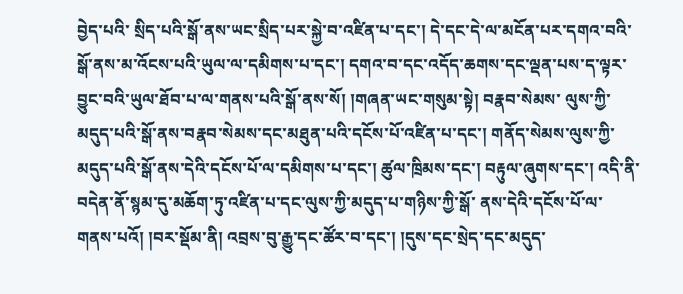བྱེད་པའི་ སྲིད་པའི་སྒོ་ནས་ཡང་སྲིད་པར་སྐྱེ་བ་འཛིན་པ་དང་། དེ་དང་དེ་ལ་མངོན་པར་དགའ་བའི་སྒོ་ནས་མ་འོངས་པའི་ཡུལ་ལ་དམིགས་པ་དང་། དགའ་བ་དང་འདོད་ཆགས་དང་ལྡན་པས་ད་ལྟར་བྱུང་བའི་ཡུལ་ཐོབ་པ་ལ་གནས་པའི་སྒོ་ནས་སོ། །གཞན་ཡང་གསུམ་སྟེ། བརྣབ་སེམས་ ལུས་ཀྱི་མདུད་པའི་སྒོ་ནས་བརྣབ་སེམས་དང་མཐུན་པའི་དངོས་པོ་འཛིན་པ་དང་། གནོད་སེམས་ལུས་ཀྱི་མདུད་པའི་སྒོ་ནས་དེའི་དངོས་པོ་ལ་དམིགས་པ་དང་། ཚུལ་ཁྲིམས་དང་། བརྟུལ་ཞུགས་དང་། འདི་ནི་བདེན་ནོ་སྙམ་དུ་མཆོག་ཏུ་འཛིན་པ་དང་ལུས་ཀྱི་མདུད་པ་གཉིས་ཀྱི་སྒོ་ ནས་དེའི་དངོས་པོ་ལ་གནས་པའོ། །བར་སྡོམ་ནི། འབྲས་བུ་རྒྱུ་དང་ཚོར་བ་དང་། །དུས་དང་སྲེད་དང་མདུད་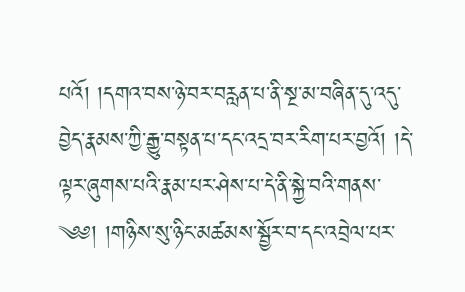པའོ། །དགའ་བས་ཉེ་བར་བརླན་པ་ནི་སྔ་མ་བཞིན་དུ་འདུ་བྱེད་རྣམས་ཀྱི་རྒྱུ་བསྟན་པ་དང་འདྲ་བར་རིག་པར་བྱའོ། །དེ་ལྟར་ཞུགས་པའི་རྣམ་པར་ཤེས་པ་དེ་ནི་སྐྱེ་བའི་གནས་ ༄༅། །གཉིས་སུ་ཉིང་མཚམས་སྦྱོར་བ་དང་འབྲེལ་པར་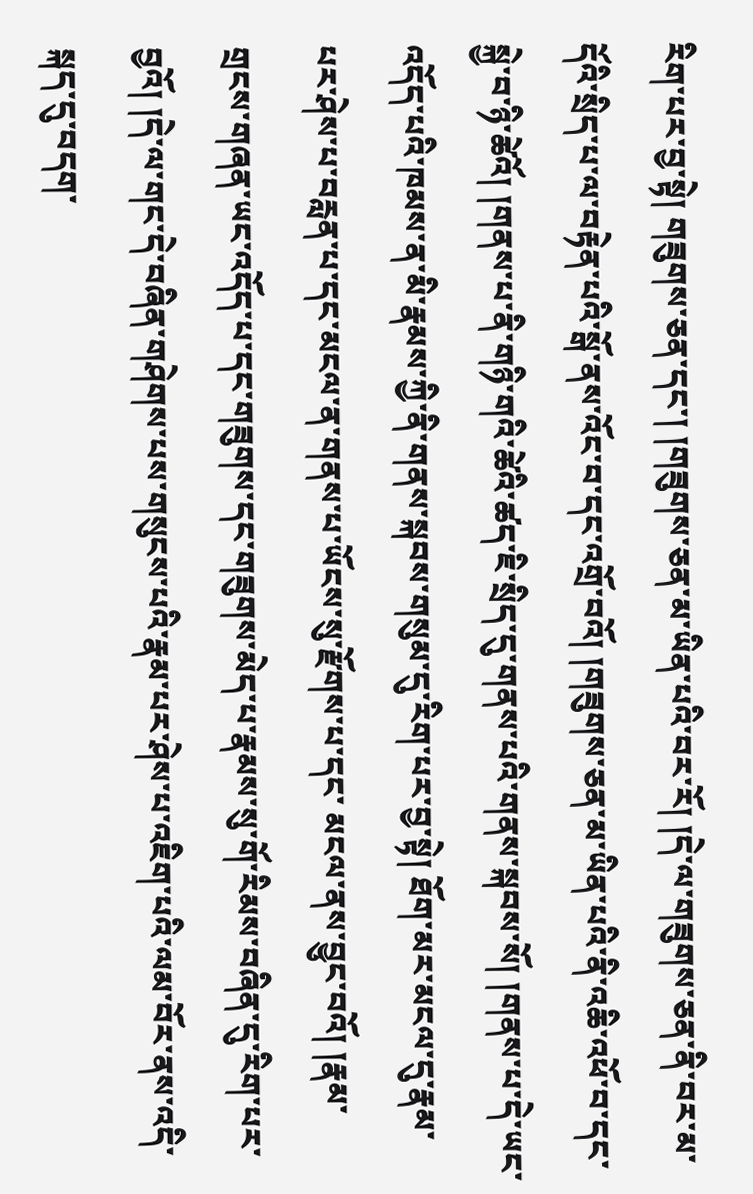རིག་པར་བྱ་སྟེ། གཟུགས་ཅན་དང་། །གཟུགས་ཅན་མ་ཡིན་པའི་བར་རོ། །དེ་ལ་གཟུགས་ཅན་ནི་བར་མ་དོའི་སྲིད་པ་ལ་བརྟེན་པའི་སྒོ་ནས་འོང་བ་དང་འགྲོ་བའོ། །གཟུགས་ཅན་མ་ཡིན་པའི་ནི་འཆི་འཕོ་བ་དང་ སྐྱེ་བ་ཉི་ཚེའོ། །གནས་པ་ནི་གཉི་གའི་ཚེའི་ཚད་ཇི་སྲིད་དུ་གནས་པའི་གནས་སྐབས་སོ། །གནས་པ་དེ་ཡང་འདོད་པའི་ཁམས་ན་མི་རྣམས་ཀྱི་ནི་གནས་སྐབས་གསུམ་དུ་རིག་པར་བྱ་སྟེ། ཐོག་མར་མངལ་དུ་རྣམ་པར་ཤེས་པ་བརླན་པ་དང་མངལ་ན་གནས་པ་ཡོངས་སུ་རྫོགས་པ་དང་ མངལ་ནས་བྱུང་བའོ། །རྣམ་གྲངས་གཞན་ཡང་འདོད་པ་དང་གཟུགས་དང་གཟུགས་མེད་པ་རྣམས་སུ་གོ་རིམས་བཞིན་དུ་རིག་པར་བྱའོ། །དེ་ལ་གང་དེ་བཞིན་གཤེགས་པས་གསུངས་པའི་རྣམ་པར་ཤེས་པ་འཇིག་པའི་ལམ་བོར་ནས་འདི་སྐད་དུ་བདག་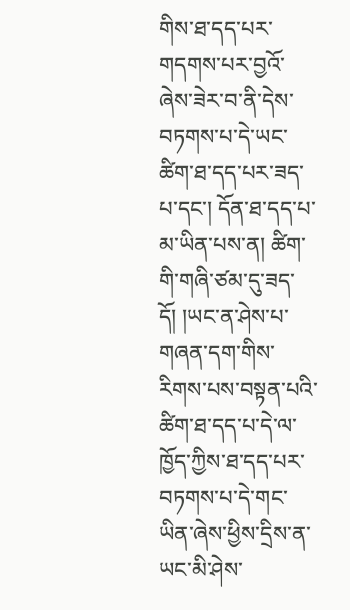གིས་ཐ་དད་པར་གདགས་པར་བྱའོ་ ཞེས་ཟེར་བ་ནི་དེས་བཏགས་པ་དེ་ཡང་ཚིག་ཐ་དད་པར་ཟད་པ་དང་། དོན་ཐ་དད་པ་མ་ཡིན་པས་ན། ཚིག་གི་གཞི་ཙམ་དུ་ཟད་དོ། །ཡང་ན་ཤེས་པ་གཞན་དག་གིས་རིགས་པས་བསྟན་པའི་ཚིག་ཐ་དད་པ་དེ་ལ་ཁྱོད་ཀྱིས་ཐ་དད་པར་བཏགས་པ་དེ་གང་ཡིན་ཞེས་ཕྱིས་དྲིས་ན་ཡང་མི་ཤེས་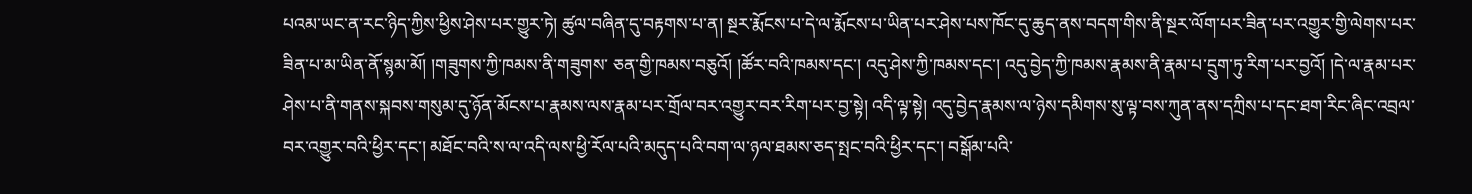པའམ་ཡང་ན་རང་ཉིད་ཀྱིས་ཕྱིས་ཤེས་པར་གྱུར་ཏེ། ཚུལ་བཞིན་དུ་བརྟགས་པ་ན། སྔར་རྨོངས་པ་དེ་ལ་རྨོངས་པ་ཡིན་པར་ཤེས་པས་ཁོང་དུ་ཆུད་ནས་བདག་གིས་ནི་སྔར་ལོག་པར་ཟིན་པར་འགྱུར་གྱི་ལེགས་པར་ཟིན་པ་མ་ཡིན་ནོ་སྙམ་མོ། །གཟུགས་ཀྱི་ཁམས་ནི་གཟུགས་ ཅན་གྱི་ཁམས་བཅུའོ། །ཚོར་བའི་ཁམས་དང་། འདུ་ཤེས་ཀྱི་ཁམས་དང་། འདུ་བྱེད་ཀྱི་ཁམས་རྣམས་ནི་རྣམ་པ་དྲུག་ཏུ་རིག་པར་བྱའོ། །དེ་ལ་རྣམ་པར་ཤེས་པ་ནི་གནས་སྐབས་གསུམ་དུ་ཉོན་མོངས་པ་རྣམས་ལས་རྣམ་པར་གྲོལ་བར་འགྱུར་བར་རིག་པར་བྱ་སྟེ། འདི་ལྟ་སྟེ། འདུ་བྱེད་རྣམས་ལ་ཉེས་དམིགས་སུ་ལྟ་བས་ཀུན་ནས་དཀྲིས་པ་དང་ཐག་རིང་ཞིང་འབྲལ་བར་འགྱུར་བའི་ཕྱིར་དང་། མཐོང་བའི་ས་ལ་འདི་ལས་ཕྱི་རོལ་པའི་མདུད་པའི་བག་ལ་ཉལ་ཐམས་ཅད་སྤང་བའི་ཕྱིར་དང་། བསྒོམ་པའི་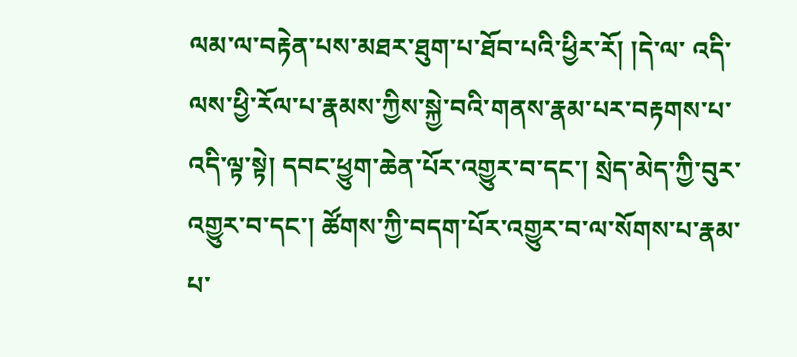ལམ་ལ་བརྟེན་པས་མཐར་ཐུག་པ་ཐོབ་པའི་ཕྱིར་རོ། །དེ་ལ་ འདི་ལས་ཕྱི་རོལ་པ་རྣམས་ཀྱིས་སྐྱེ་བའི་གནས་རྣམ་པར་བརྟགས་པ་འདི་ལྟ་སྟེ། དབང་ཕྱུག་ཆེན་པོར་འགྱུར་བ་དང་། སྲེད་མེད་ཀྱི་བུར་འགྱུར་བ་དང་། ཚོགས་ཀྱི་བདག་པོར་འགྱུར་བ་ལ་སོགས་པ་རྣམ་པ་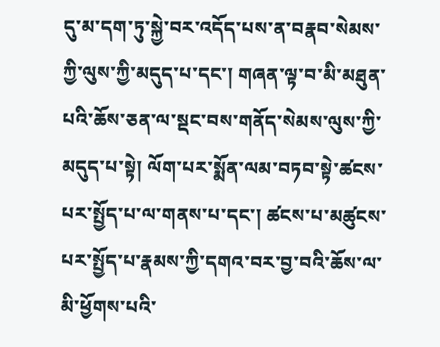དུ་མ་དག་ཏུ་སྐྱེ་བར་འདོད་པས་ན་བརྣབ་སེམས་ཀྱི་ལུས་ཀྱི་མདུད་པ་དང་། གཞན་ལྟ་བ་མི་མཐུན་པའི་ཆོས་ཅན་ལ་སྡང་བས་གནོད་སེམས་ལུས་ཀྱི་མདུད་པ་སྟེ། ལོག་པར་སྨོན་ལམ་བཏབ་སྟེ་ཚངས་པར་སྤྱོད་པ་ལ་གནས་པ་དང་། ཚངས་པ་མཚུངས་པར་སྤྱོད་པ་རྣམས་ཀྱི་དགའ་བར་བྱ་བའི་ཆོས་ལ་མི་ཕྱོགས་པའི་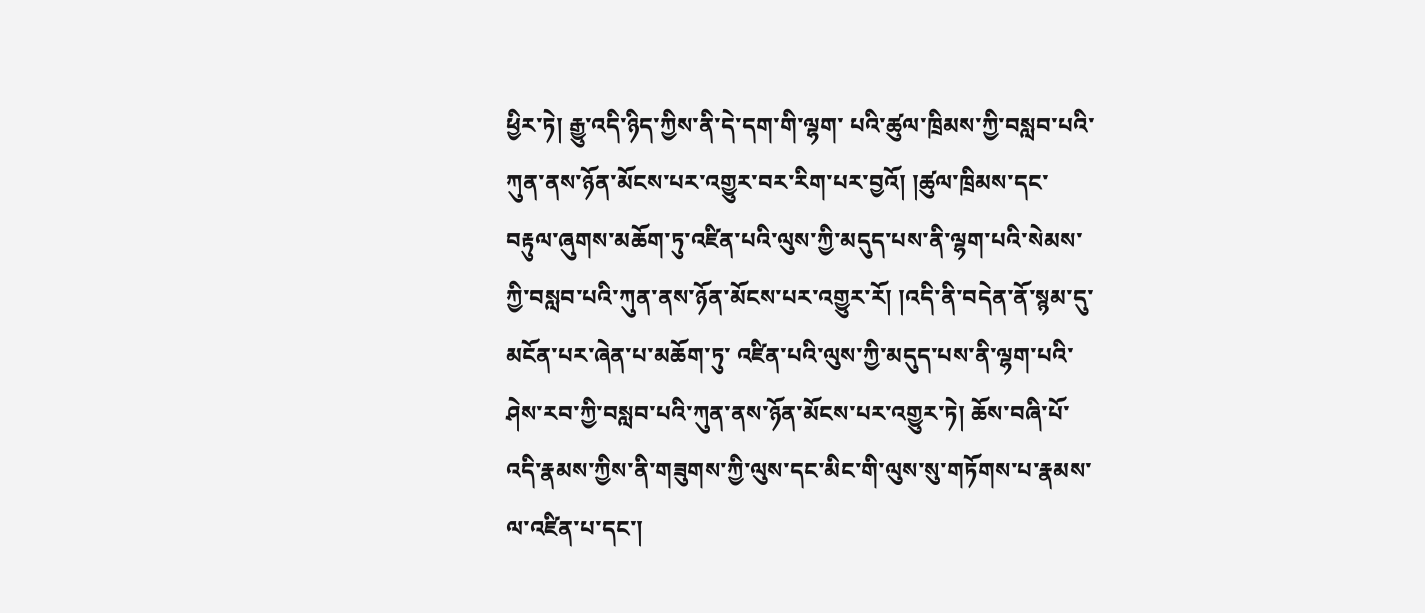ཕྱིར་ཏེ། རྒྱུ་འདི་ཉིད་ཀྱིས་ནི་དེ་དག་གི་ལྷག་ པའི་ཚུལ་ཁྲིམས་ཀྱི་བསླབ་པའི་ཀུན་ནས་ཉོན་མོངས་པར་འགྱུར་བར་རིག་པར་བྱའོ། །ཚུལ་ཁྲིམས་དང་བརྟུལ་ཞུགས་མཆོག་ཏུ་འཛིན་པའི་ལུས་ཀྱི་མདུད་པས་ནི་ལྷག་པའི་སེམས་ཀྱི་བསླབ་པའི་ཀུན་ནས་ཉོན་མོངས་པར་འགྱུར་རོ། །འདི་ནི་བདེན་ནོ་སྙམ་དུ་མངོན་པར་ཞེན་པ་མཆོག་ཏུ་ འཛིན་པའི་ལུས་ཀྱི་མདུད་པས་ནི་ལྷག་པའི་ཤེས་རབ་ཀྱི་བསླབ་པའི་ཀུན་ནས་ཉོན་མོངས་པར་འགྱུར་ཏེ། ཆོས་བཞི་པོ་འདི་རྣམས་ཀྱིས་ནི་གཟུགས་ཀྱི་ལུས་དང་མིང་གི་ལུས་སུ་གཏོགས་པ་རྣམས་ལ་འཛིན་པ་དང་།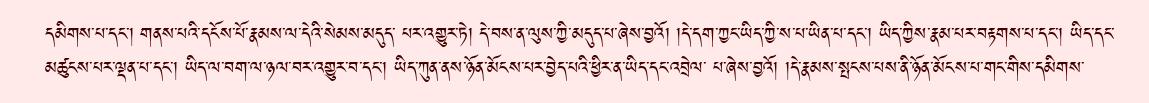དམིགས་པ་དང་། གནས་པའི་དངོས་པོ་རྣམས་ལ་དེའི་སེམས་མདུད་ པར་འགྱུར་ཏེ། དེ་བས་ན་ལུས་ཀྱི་མདུད་པ་ཞེས་བྱའོ། །དེ་དག་ཀྱང་ཡིད་ཀྱི་ས་པ་ཡིན་པ་དང་། ཡིད་ཀྱིས་རྣམ་པར་བརྟགས་པ་དང་། ཡིད་དང་མཚུངས་པར་ལྡན་པ་དང་། ཡིད་ལ་བག་ལ་ཉལ་བར་འགྱུར་བ་དང་། ཡིད་ཀུན་ནས་ཉོན་མོངས་པར་བྱེད་པའི་ཕྱིར་ན་ཡིད་དང་འབྲེལ་ པ་ཞེས་བྱའོ། །དེ་རྣམས་སྤངས་པས་ནི་ཉོན་མོངས་པ་གང་གིས་དམིགས་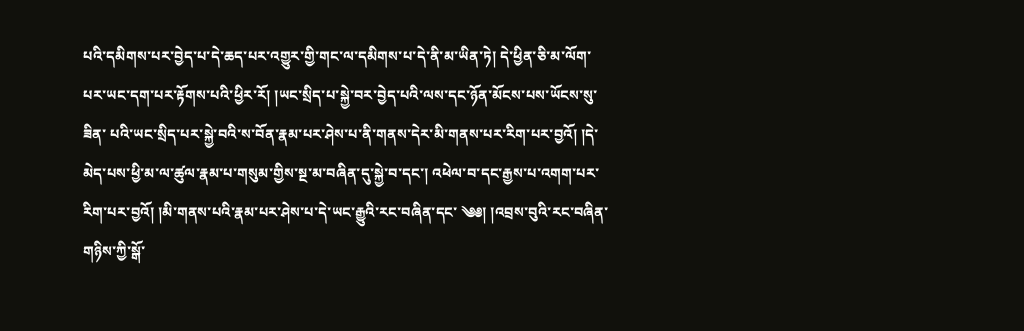པའི་དམིགས་པར་བྱེད་པ་དེ་ཆད་པར་འགྱུར་གྱི་གང་ལ་དམིགས་པ་དེ་ནི་མ་ཡིན་ཏེ། དེ་ཕྱིན་ཅི་མ་ལོག་པར་ཡང་དག་པར་རྟོགས་པའི་ཕྱིར་རོ། །ཡང་སྲིད་པ་སྐྱེ་བར་བྱེད་པའི་ལས་དང་ཉོན་མོངས་པས་ཡོངས་སུ་ཟིན་ པའི་ཡང་སྲིད་པར་སྐྱེ་བའི་ས་བོན་རྣམ་པར་ཤེས་པ་ནི་གནས་དེར་མི་གནས་པར་རིག་པར་བྱའོ། །དེ་མེད་པས་ཕྱི་མ་ལ་ཚུལ་རྣམ་པ་གསུམ་གྱིས་སྔ་མ་བཞིན་དུ་སྐྱེ་བ་དང་། འཕེལ་བ་དང་རྒྱས་པ་འགག་པར་རིག་པར་བྱའོ། །མི་གནས་པའི་རྣམ་པར་ཤེས་པ་དེ་ཡང་རྒྱུའི་རང་བཞིན་དང་ ༄༅། །འབྲས་བུའི་རང་བཞིན་གཉིས་ཀྱི་སྒོ་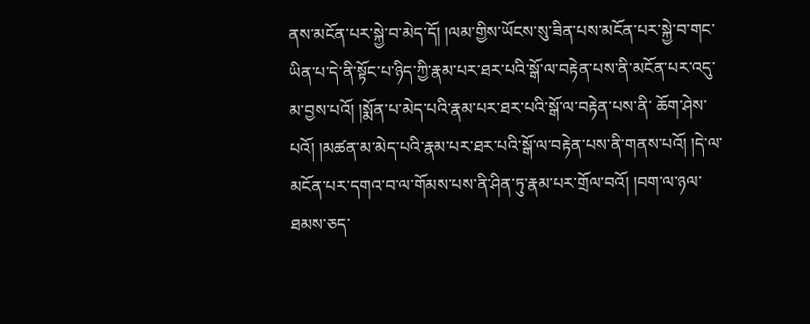ནས་མངོན་པར་སྐྱེ་བ་མེད་དོ། །ལམ་གྱིས་ཡོངས་སུ་ཟིན་པས་མངོན་པར་སྐྱེ་བ་གང་ཡིན་པ་དེ་ནི་སྟོང་པ་ཉིད་ཀྱི་རྣམ་པར་ཐར་པའི་སྒོ་ལ་བརྟེན་པས་ནི་མངོན་པར་འདུ་མ་བྱས་པའོ། །སྨོན་པ་མེད་པའི་རྣམ་པར་ཐར་པའི་སྒོ་ལ་བརྟེན་པས་ནི་ ཆོག་ཤེས་པའོ། །མཚན་མ་མེད་པའི་རྣམ་པར་ཐར་པའི་སྒོ་ལ་བརྟེན་པས་ནི་གནས་པའོ། །དེ་ལ་མངོན་པར་དགའ་བ་ལ་གོམས་པས་ནི་ཤིན་ཏུ་རྣམ་པར་གྲོལ་བའོ། །བག་ལ་ཉལ་ཐམས་ཅད་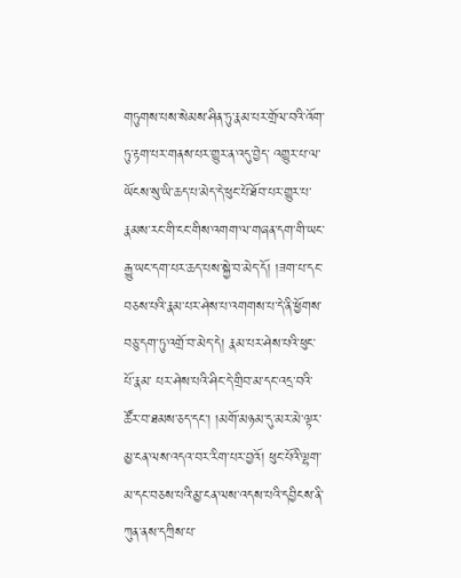གཏུགས་པས་སེམས་ཤིན་ཏུ་རྣམ་པར་གྲོལ་བའི་འོག་ཏུ་རྟག་པར་གནས་པར་གྱུར་ན་འདུ་བྱེད་ འགྱུར་པ་ལ་ཡོངས་སུ་ཡི་ཆད་པ་མེད་དེ་ཕུང་པོ་ཐོབ་པར་གྱུར་པ་རྣམས་རང་གི་ངང་གིས་འགག་ལ་གཞན་དག་གི་ཡང་རྒྱུ་ཡང་དག་པར་ཆད་པས་སྐྱེ་བ་མེད་དོ། །ཟག་པ་དང་བཅས་པའི་རྣམ་པར་ཤེས་པ་འགགས་པ་དེ་ནི་ཕྱོགས་བཅུ་དག་ཏུ་འགྲོ་བ་མེད་དེ། རྣམ་པར་ཤེས་པའི་ཕུང་པོ་རྣམ་ པར་ཤེས་པའི་ཤིང་དེ་གྲིབ་མ་དང་འདྲ་བའི་ཚོར་བ་ཐམས་ཅད་དང་། །མགོ་མཉམ་དུ་མར་མེ་ལྟར་མྱ་ངན་ལས་འདའ་བར་རིག་པར་བྱའོ། ཕུང་པོའི་ལྷག་མ་དང་བཅས་པའི་མྱ་ངན་ལས་འདས་པའི་དབྱིངས་ནི་ཀུན་ནས་དཀྲིས་པ་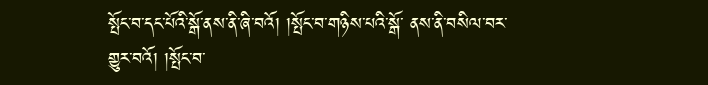སྤོང་བ་དང་པོའི་སྒོ་ནས་ནི་ཞི་བའོ། །སྤོང་བ་གཉིས་པའི་སྒོ་ ནས་ནི་བསིལ་བར་གྱུར་བའོ། །སྤོང་བ་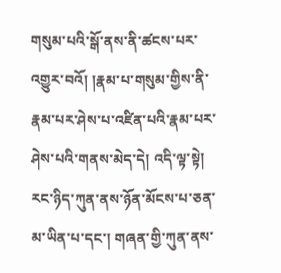གསུམ་པའི་སྒོ་ནས་ནི་ཚངས་པར་འགྱུར་བའོ། །རྣམ་པ་གསུམ་གྱིས་ནི་རྣམ་པར་ཤེས་པ་འཛིན་པའི་རྣམ་པར་ཤེས་པའི་གནས་མེད་དེ། འདི་ལྟ་སྟེ། རང་ཉིད་ཀུན་ནས་ཉོན་མོངས་པ་ཅན་མ་ཡིན་པ་དང་། གཞན་གྱི་ཀུན་ནས་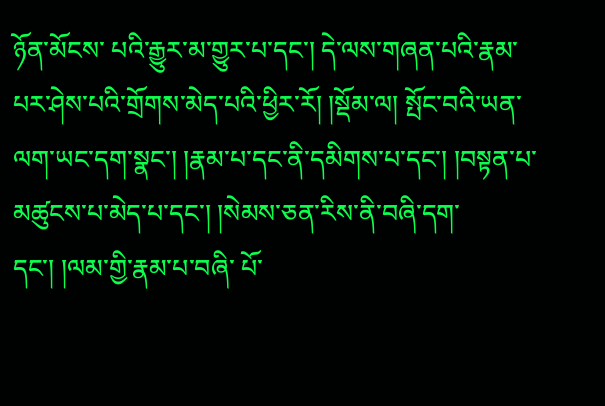ཉོན་མོངས་ པའི་རྒྱུར་མ་གྱུར་པ་དང་། དེ་ལས་གཞན་པའི་རྣམ་པར་ཤེས་པའི་གྲོགས་མེད་པའི་ཕྱིར་རོ། །སྡོམ་ལ། སྤོང་བའི་ཡན་ལག་ཡང་དག་སྣང་། །རྣམ་པ་དང་ནི་དམིགས་པ་དང་། །བསྟན་པ་མཚུངས་པ་མེད་པ་དང་། །སེམས་ཅན་རིས་ནི་བཞི་དག་དང་། །ལམ་གྱི་རྣམ་པ་བཞི་ པོ་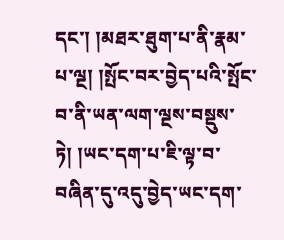དང་། །མཐར་ཐུག་པ་ནི་རྣམ་པ་ལྔ། །སྤོང་བར་བྱེད་པའི་སྤོང་བ་ནི་ཡན་ལག་ལྔས་བསྡུས་ཏེ། །ཡང་དག་པ་ཇི་ལྟ་བ་བཞིན་དུ་འདུ་བྱེད་ཡང་དག་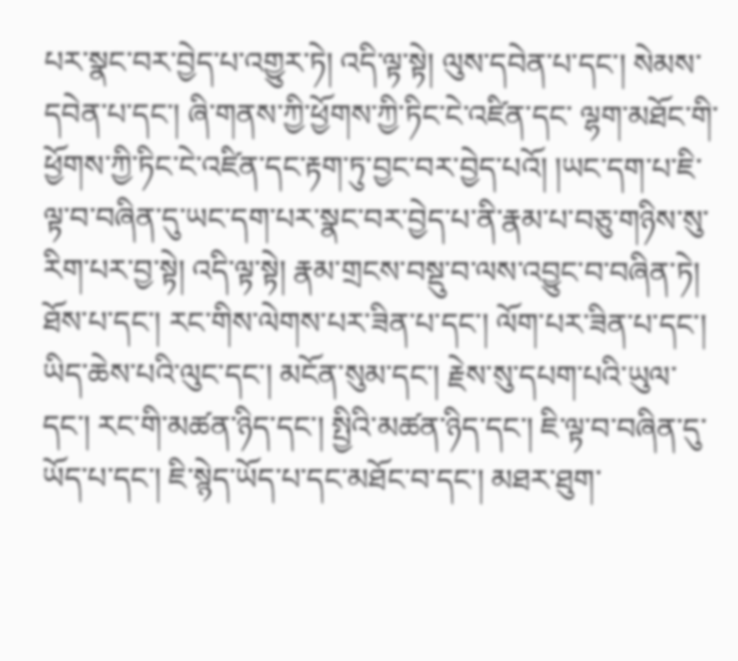པར་སྣང་བར་བྱེད་པ་འགྱུར་ཏེ། འདི་ལྟ་སྟེ། ལུས་དབེན་པ་དང་། སེམས་དབེན་པ་དང་། ཞི་གནས་ཀྱི་ཕྱོགས་ཀྱི་ཏིང་ངེ་འཛིན་དང་ ལྷག་མཐོང་གི་ཕྱོགས་ཀྱི་ཏིང་ངེ་འཛིན་དང་རྟག་ཏུ་བྱང་བར་བྱེད་པའོ། །ཡང་དག་པ་ཇི་ལྟ་བ་བཞིན་དུ་ཡང་དག་པར་སྣང་བར་བྱེད་པ་ནི་རྣམ་པ་བཅུ་གཉིས་སུ་རིག་པར་བྱ་སྟེ། འདི་ལྟ་སྟེ། རྣམ་གྲངས་བསྡུ་བ་ལས་འབྱུང་བ་བཞིན་ཏེ། ཐོས་པ་དང་། རང་གིས་ལེགས་པར་ཟིན་པ་དང་། ལོག་པར་ཟིན་པ་དང་། ཡིད་ཆེས་པའི་ལུང་དང་། མངོན་སུམ་དང་། རྗེས་སུ་དཔག་པའི་ཡུལ་དང་། རང་གི་མཚན་ཉིད་དང་། སྤྱིའི་མཚན་ཉིད་དང་། ཇི་ལྟ་བ་བཞིན་དུ་ཡོད་པ་དང་། ཇི་སྙེད་ཡོད་པ་དང་མཐོང་བ་དང་། མཐར་ཐུག་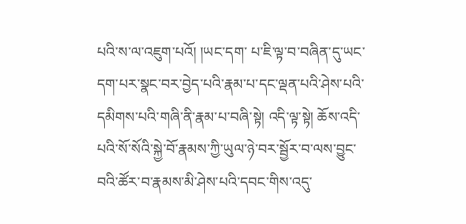པའི་ས་ལ་འཇུག་པའོ། །ཡང་དག་ པ་ཇི་ལྟ་བ་བཞིན་དུ་ཡང་དག་པར་སྣང་བར་བྱེད་པའི་རྣམ་པ་དང་ལྡན་པའི་ཤེས་པའི་དམིགས་པའི་གཞི་ནི་རྣམ་པ་བཞི་སྟེ། འདི་ལྟ་སྟེ། ཆོས་འདི་པའི་སོ་སོའི་སྐྱེ་བོ་རྣམས་ཀྱི་ཡུལ་ཉེ་བར་སྦྱོར་བ་ལས་བྱུང་བའི་ཚོར་བ་རྣམས་མི་ཤེས་པའི་དབང་གིས་འདུ་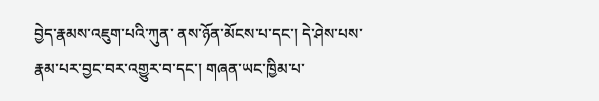བྱེད་རྣམས་འཇུག་པའི་ཀུན་ ནས་ཉོན་མོངས་པ་དང་། དེ་ཤེས་པས་རྣམ་པར་བྱང་བར་འགྱུར་བ་དང་། གཞན་ཡང་ཁྱིམ་པ་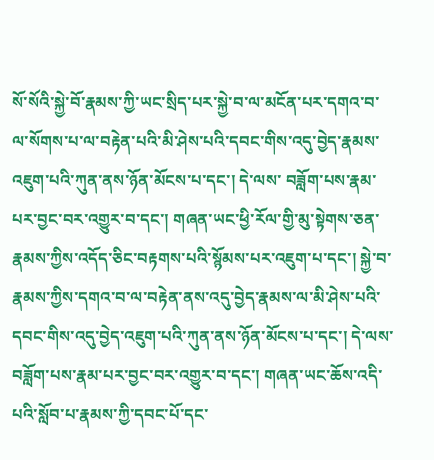སོ་སོའི་སྐྱེ་བོ་རྣམས་ཀྱི་ཡང་སྲིད་པར་སྐྱེ་བ་ལ་མངོན་པར་དགའ་བ་ལ་སོགས་པ་ལ་བརྟེན་པའི་མི་ཤེས་པའི་དབང་གིས་འདུ་བྱེད་རྣམས་འཇུག་པའི་ཀུན་ནས་ཉོན་མོངས་པ་དང་། དེ་ལས་ བཟློག་པས་རྣམ་པར་བྱང་བར་འགྱུར་བ་དང་། གཞན་ཡང་ཕྱི་རོལ་གྱི་མུ་སྟེགས་ཅན་རྣམས་ཀྱིས་འདོད་ཅིང་བརྟགས་པའི་སྙོམས་པར་འཇུག་པ་དང་། སྐྱེ་བ་རྣམས་ཀྱིས་དགའ་བ་ལ་བརྟེན་ནས་འདུ་བྱེད་རྣམས་ལ་མི་ཤེས་པའི་དབང་གིས་འདུ་བྱེད་འཇུག་པའི་ཀུན་ནས་ཉོན་མོངས་པ་དང་། དེ་ལས་བཟློག་པས་རྣམ་པར་བྱང་བར་འགྱུར་བ་དང་། གཞན་ཡང་ཆོས་འདི་པའི་སློབ་པ་རྣམས་ཀྱི་དབང་པོ་དང་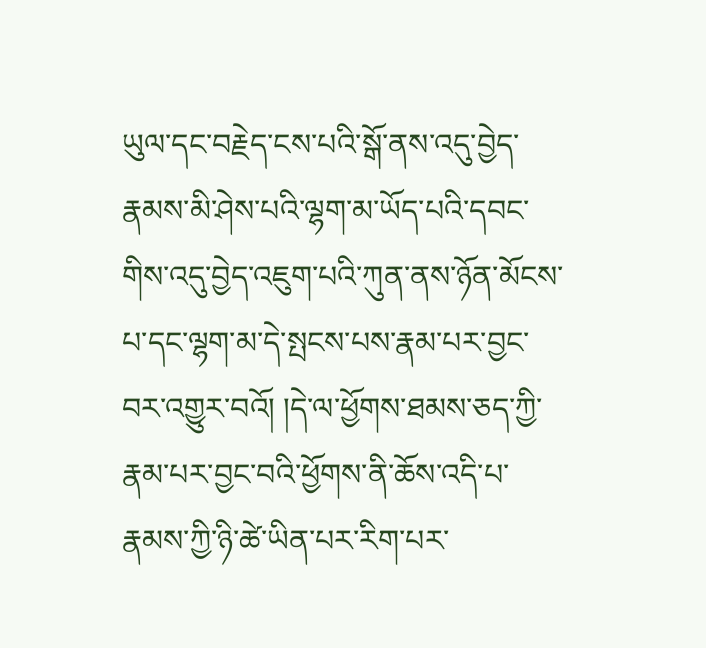ཡུལ་དང་བརྗེད་ངས་པའི་སྒོ་ནས་འདུ་བྱེད་རྣམས་མི་ཤེས་པའི་ལྷག་མ་ཡོད་པའི་དབང་གིས་འདུ་བྱེད་འཇུག་པའི་ཀུན་ནས་ཉོན་མོངས་པ་དང་ལྷག་མ་དེ་སྤངས་པས་རྣམ་པར་བྱང་ བར་འགྱུར་བའོ། །དེ་ལ་ཕྱོགས་ཐམས་ཅད་ཀྱི་རྣམ་པར་བྱང་བའི་ཕྱོགས་ནི་ཆོས་འདི་པ་རྣམས་ཀྱི་ཉི་ཚེ་ཡིན་པར་རིག་པར་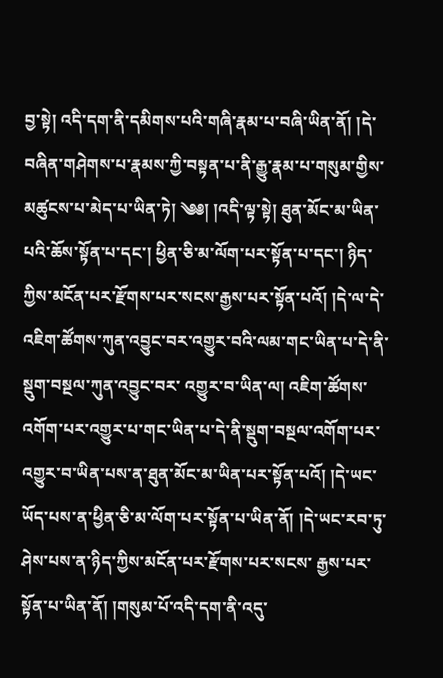བྱ་སྟེ། འདི་དག་ནི་དམིགས་པའི་གཞི་རྣམ་པ་བཞི་ཡིན་ནོ། །དེ་བཞིན་གཤེགས་པ་རྣམས་ཀྱི་བསྟན་པ་ནི་རྒྱུ་རྣམ་པ་གསུམ་གྱིས་མཚུངས་པ་མེད་པ་ཡིན་ཏེ། ༄༅། །འདི་ལྟ་སྟེ། ཐུན་མོང་མ་ཡིན་པའི་ཆོས་སྟོན་པ་དང་། ཕྱིན་ཅི་མ་ལོག་པར་སྟོན་པ་དང་། ཉིད་ཀྱིས་མངོན་པར་རྫོགས་པར་སངས་རྒྱས་པར་སྟོན་པའོ། །དེ་ལ་དེ་འཇིག་ཚོགས་ཀུན་འབྱུང་བར་འགྱུར་བའི་ལམ་གང་ཡིན་པ་དེ་ནི་སྡུག་བསྔལ་ཀུན་འབྱུང་བར་ འགྱུར་བ་ཡིན་ལ། འཇིག་ཚོགས་འགོག་པར་འགྱུར་པ་གང་ཡིན་པ་དེ་ནི་སྡུག་བསྔལ་འགོག་པར་འགྱུར་བ་ཡིན་པས་ན་ཐུན་མོང་མ་ཡིན་པར་སྟོན་པའོ། །དེ་ཡང་ཡོད་པས་ན་ཕྱིན་ཅི་མ་ལོག་པར་སྟོན་པ་ཡིན་ནོ། །དེ་ཡང་རབ་ཏུ་ཤེས་པས་ན་ཉིད་ཀྱིས་མངོན་པར་རྫོགས་པར་སངས་ རྒྱས་པར་སྟོན་པ་ཡིན་ནོ། །གསུམ་པོ་འདི་དག་ནི་འདུ་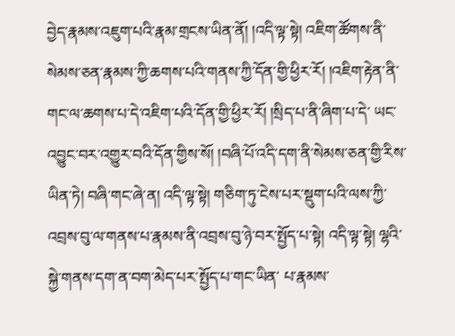བྱེད་རྣམས་འཇུག་པའི་རྣམ་གྲངས་ཡིན་ནོ། །འདི་ལྟ་སྟེ། འཇིག་ཚོགས་ནི་སེམས་ཅན་རྣམས་ཀྱི་ཆགས་པའི་གནས་ཀྱི་དོན་གྱི་ཕྱིར་རོ། །འཇིག་རྟེན་ནི་གང་ལ་ཆགས་པ་དེ་འཇིག་པའི་དོན་གྱི་ཕྱིར་རོ། །སྲིད་པ་ནི་ཞིག་པ་དེ་ ཡང་འབྱུང་བར་འགྱུར་བའི་དོན་གྱིས་སོ། །བཞི་པོ་འདི་དག་ནི་སེམས་ཅན་གྱི་རིས་ཡིན་ཏེ། བཞི་གང་ཞེ་ན། འདི་ལྟ་སྟེ། གཅིག་ཏུ་ངེས་པར་སྡུག་པའི་ལས་ཀྱི་འབྲས་བུ་ལ་གནས་པ་རྣམས་ནི་འབྲས་བུ་ཉེ་བར་སྤྱོད་པ་སྟེ། འདི་ལྟ་སྟེ། ལྷའི་སྐྱེ་གནས་དག་ན་བག་མེད་པར་སྤྱོད་པ་གང་ཡིན་ པ་རྣམས་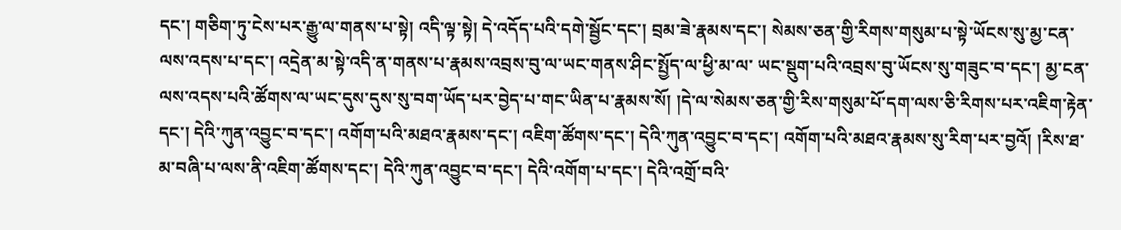དང་། གཅིག་ཏུ་ངེས་པར་རྒྱུ་ལ་གནས་པ་སྟེ། འདི་ལྟ་སྟེ། དེ་འདོད་པའི་དགེ་སྦྱོང་དང་། བྲམ་ཟེ་རྣམས་དང་། སེམས་ཅན་གྱི་རིགས་གསུམ་པ་སྟེ་ཡོངས་སུ་མྱ་ངན་ལས་འདས་པ་དང་། འདྲེན་མ་སྟེ་འདི་ན་གནས་པ་རྣམས་འབྲས་བུ་ལ་ཡང་གནས་ཤིང་སྤྱོད་ལ་ཕྱི་མ་ལ་ ཡང་སྡུག་པའི་འབྲས་བུ་ཡོངས་སུ་གཟུང་བ་དང་། མྱ་ངན་ལས་འདས་པའི་ཚོགས་ལ་ཡང་དུས་དུས་སུ་བག་ཡོད་པར་བྱེད་པ་གང་ཡིན་པ་རྣམས་སོ། །དེ་ལ་སེམས་ཅན་གྱི་རིས་གསུམ་པོ་དག་ལས་ཅི་རིགས་པར་འཇིག་རྟེན་དང་། དེའི་ཀུན་འབྱུང་བ་དང་། འགོག་པའི་མཐའ་རྣམས་དང་། འཇིག་ཚོགས་དང་། དེའི་ཀུན་འབྱུང་བ་དང་། འགོག་པའི་མཐའ་རྣམས་སུ་རིག་པར་བྱའོ། །རིས་ཐ་མ་བཞི་པ་ལས་ནི་འཇིག་ཚོགས་དང་། དེའི་ཀུན་འབྱུང་བ་དང་། དེའི་འགོག་པ་དང་། དེའི་འགྲོ་བའི་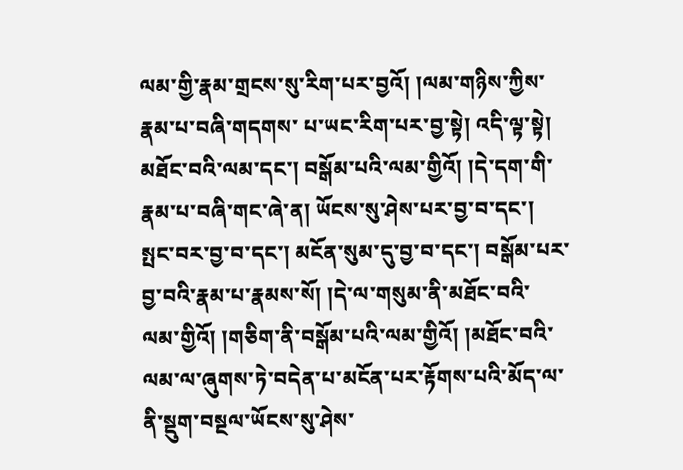ལམ་གྱི་རྣམ་གྲངས་སུ་རིག་པར་བྱའོ། །ལམ་གཉིས་ཀྱིས་རྣམ་པ་བཞི་གདགས་ པ་ཡང་རིག་པར་བྱ་སྟེ། འདི་ལྟ་སྟེ། མཐོང་བའི་ལམ་དང་། བསྒོམ་པའི་ལམ་གྱིའོ། །དེ་དག་གི་རྣམ་པ་བཞི་གང་ཞེ་ན། ཡོངས་སུ་ཤེས་པར་བྱ་བ་དང་། སྤང་བར་བྱ་བ་དང་། མངོན་སུམ་དུ་བྱ་བ་དང་། བསྒོམ་པར་བྱ་བའི་རྣམ་པ་རྣམས་སོ། །དེ་ལ་གསུམ་ནི་མཐོང་བའི་ ལམ་གྱིའོ། །གཅིག་ནི་བསྒོམ་པའི་ལམ་གྱིའོ། །མཐོང་བའི་ལམ་ལ་ཞུགས་ཏེ་བདེན་པ་མངོན་པར་རྟོགས་པའི་མོད་ལ་ནི་སྡུག་བསྔལ་ཡོངས་སུ་ཤེས་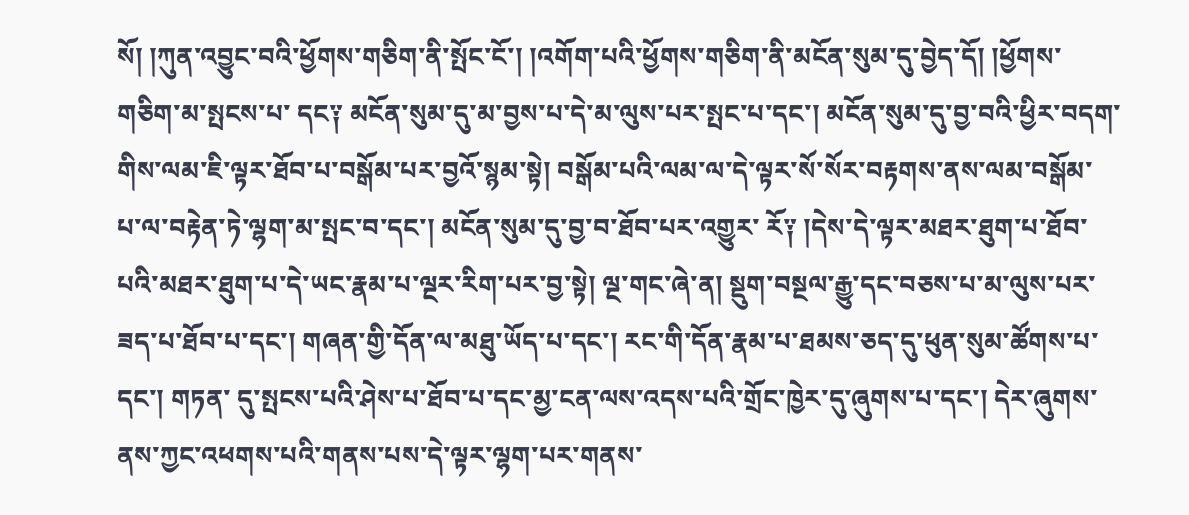སོ། །ཀུན་འབྱུང་བའི་ཕྱོགས་གཅིག་ནི་སྤོང་ངོ་། །འགོག་པའི་ཕྱོགས་གཅིག་ནི་མངོན་སུམ་དུ་བྱེད་དོ། །ཕྱོགས་གཅིག་མ་སྤངས་པ་ དང༑ མངོན་སུམ་དུ་མ་བྱས་པ་དེ་མ་ལུས་པར་སྤང་པ་དང་། མངོན་སུམ་དུ་བྱ་བའི་ཕྱིར་བདག་གིས་ལམ་ཇི་ལྟར་ཐོབ་པ་བསྒོམ་པར་བྱའོ་སྙམ་སྟེ། བསྒོམ་པའི་ལམ་ལ་དེ་ལྟར་སོ་སོར་བརྟགས་ནས་ལམ་བསྒོམ་པ་ལ་བརྟེན་ཏེ་ལྷག་མ་སྤང་བ་དང་། མངོན་སུམ་དུ་བྱ་བ་ཐོབ་པར་འགྱུར་ རོ༑ །དེས་དེ་ལྟར་མཐར་ཐུག་པ་ཐོབ་པའི་མཐར་ཐུག་པ་དེ་ཡང་རྣམ་པ་ལྔར་རིག་པར་བྱ་སྟེ། ལྔ་གང་ཞེ་ན། སྡུག་བསྔལ་རྒྱུ་དང་བཅས་པ་མ་ལུས་པར་ཟད་པ་ཐོབ་པ་དང་། གཞན་གྱི་དོན་ལ་མཐུ་ཡོད་པ་དང་། རང་གི་དོན་རྣམ་པ་ཐམས་ཅད་དུ་ཕུན་སུམ་ཚོགས་པ་དང་། གཏན་ དུ་སྤངས་པའི་ཤེས་པ་ཐོབ་པ་དང་མྱ་ངན་ལས་འདས་པའི་གྲོང་ཁྱེར་དུ་ཞུགས་པ་དང་། དེར་ཞུགས་ནས་ཀྱང་འཕགས་པའི་གནས་པས་དེ་ལྟར་ལྷག་པར་གནས་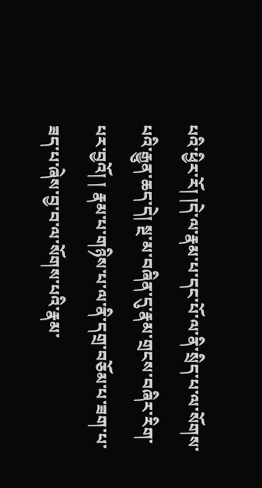པའི་ཕྱིར་རོ། །དེ་ལ་རྣམ་པ་དང་པོ་ལ་ནི་སྲིད་པ་ལ་སོགས་པའི་རྒྱུན་ཆད་དེ། སྔ་མ་བཞིན་དུ་རྣམ་གྲངས་བཞིར་རིག་པར་བྱའོ། ། རྣམ་པ་གཉིས་པ་ལ་ནི་དགྲ་བཅོམ་པ་ཟག་པ་ཟད་པ་ཞེས་བྱ་བ་ལ་སོགས་པའི་རྣམ་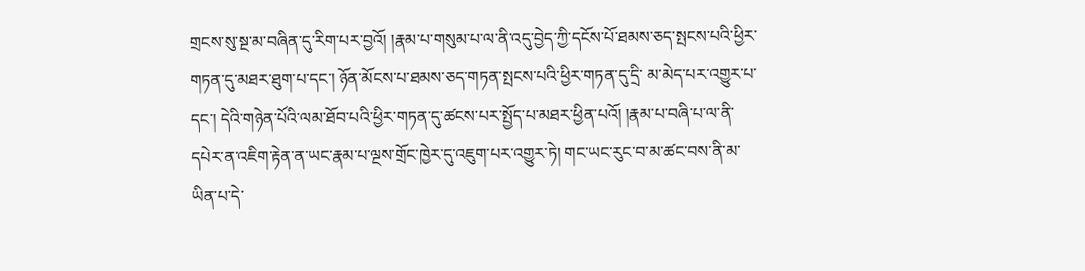གྲངས་སུ་སྔ་མ་བཞིན་དུ་རིག་པར་བྱའོ། །རྣམ་པ་གསུམ་པ་ལ་ནི་འདུ་བྱེད་ཀྱི་དངོས་པོ་ཐམས་ཅད་སྤངས་པའི་ཕྱིར་གཏན་དུ་མཐར་ཐུག་པ་དང་། ཉོན་མོངས་པ་ཐམས་ཅད་གཏན་སྤངས་པའི་ཕྱིར་གཏན་དུ་དྲི་ མ་མེད་པར་འགྱུར་པ་དང་། དེའི་གཉེན་པོའི་ལམ་ཐོབ་པའི་ཕྱིར་གཏན་དུ་ཚངས་པར་སྤྱོད་པ་མཐར་ཕྱིན་པའོ། །རྣམ་པ་བཞི་པ་ལ་ནི་དཔེར་ན་འཇིག་རྟེན་ན་ཡང་རྣམ་པ་ལྔས་གྲོང་ཁྱེར་དུ་འཇུག་པར་འགྱུར་ཏེ། གང་ཡང་རུང་བ་མ་ཚང་བས་ནི་མ་ཡིན་པ་དེ་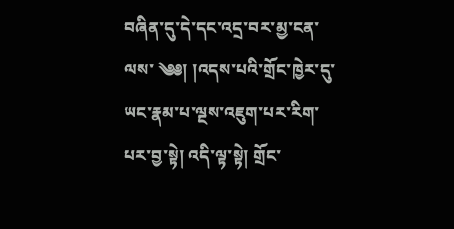བཞིན་དུ་དེ་དང་འདྲ་བར་མྱ་ངན་ལས་ ༄༅། །འདས་པའི་གྲོང་ཁྱེར་དུ་ཡང་རྣམ་པ་ལྔས་འཇུག་པར་རིག་པར་བྱ་སྟེ། འདི་ལྟ་སྟེ། གྲོང་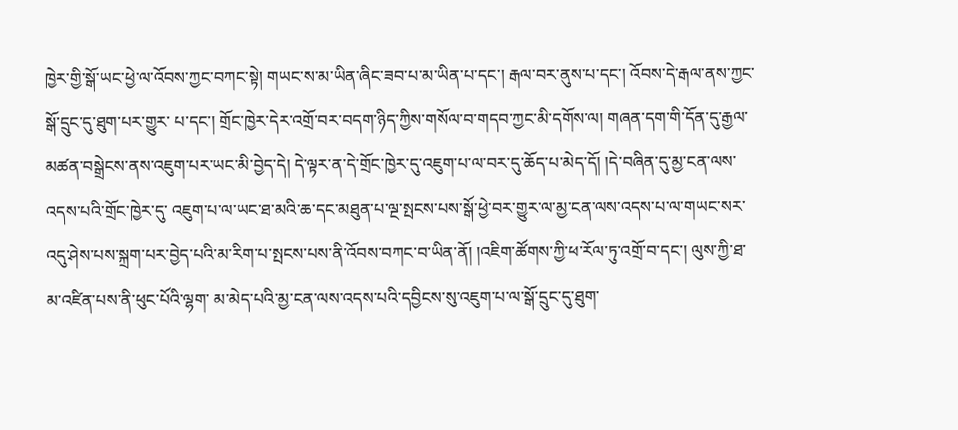ཁྱེར་གྱི་སྒོ་ཡང་ཕྱེ་ལ་འོབས་ཀྱང་བཀང་སྟེ། གཡང་ས་མ་ཡིན་ཞིང་ཟབ་པ་མ་ཡིན་པ་དང་། རྒལ་བར་ནུས་པ་དང་། འོབས་དེ་རྒལ་ནས་ཀྱང་སྒོ་དྲུང་དུ་ཐུག་པར་གྱུར་ པ་དང་། གྲོང་ཁྱེར་དེར་འགྲོ་བར་བདག་ཉིད་ཀྱིས་གསོལ་བ་གདབ་ཀྱང་མི་དགོས་ལ། གཞན་དག་གི་དོན་དུ་རྒྱལ་མཚན་བསྒྲེངས་ནས་འཇུག་པར་ཡང་མི་བྱེད་དེ། དེ་ལྟར་ན་དེ་གྲོང་ཁྱེར་དུ་འཇུག་པ་ལ་བར་དུ་ཆོད་པ་མེད་དོ། །དེ་བཞིན་དུ་མྱ་ངན་ལས་འདས་པའི་གྲོང་ཁྱེར་དུ་ འཇུག་པ་ལ་ཡང་ཐ་མའི་ཆ་དང་མཐུན་པ་ལྔ་སྤངས་པས་སྒོ་ཕྱེ་བར་གྱུར་ལ་མྱ་ངན་ལས་འདས་པ་ལ་གཡང་སར་འདུ་ཤེས་པས་སྐྲག་པར་བྱེད་པའི་མ་རིག་པ་སྤངས་པས་ནི་འོབས་བཀང་བ་ཡིན་ནོ། །འཇིག་ཚོགས་ཀྱི་ཕ་རོལ་ཏུ་འགྲོ་བ་དང་། ལུས་ཀྱི་ཐ་མ་འཛིན་པས་ནི་ཕུང་པོའི་ལྷག་ མ་མེད་པའི་མྱ་ངན་ལས་འདས་པའི་དབྱིངས་སུ་འཇུག་པ་ལ་སྒོ་དྲུང་དུ་ཐུག་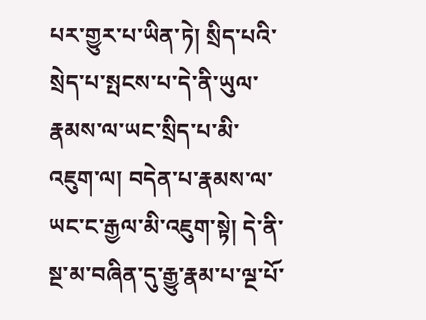པར་གྱུར་པ་ཡིན་ཏེ། སྲིད་པའི་སྲེད་པ་སྤངས་པ་དེ་ནི་ཡུལ་རྣམས་ལ་ཡང་སྲིད་པ་མི་འཇུག་ལ། བདེན་པ་རྣམས་ལ་ཡང་ང་རྒྱལ་མི་འཇུག་སྟེ། དེ་ནི་སྔ་མ་བཞིན་དུ་རྒྱུ་རྣམ་པ་ལྔ་པོ་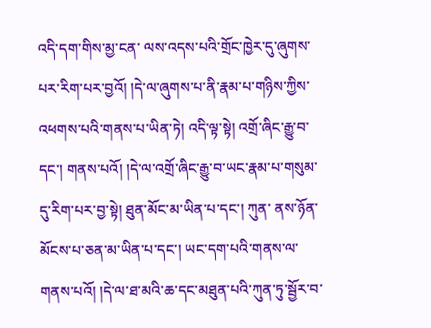འདི་དག་གིས་མྱ་ངན་ ལས་འདས་པའི་གྲོང་ཁྱེར་དུ་ཞུགས་པར་རིག་པར་བྱའོ། །དེ་ལ་ཞུགས་པ་ནི་རྣམ་པ་གཉིས་ཀྱིས་འཕགས་པའི་གནས་པ་ཡིན་ཏེ། འདི་ལྟ་སྟེ། འགྲོ་ཞིང་རྒྱུ་བ་དང་། གནས་པའོ། །དེ་ལ་འགྲོ་ཞིང་རྒྱུ་བ་ཡང་རྣམ་པ་གསུམ་དུ་རིག་པར་བྱ་སྟེ། ཐུན་མོང་མ་ཡིན་པ་དང་། ཀུན་ ནས་ཉོན་མོངས་པ་ཅན་མ་ཡིན་པ་དང་། ཡང་དག་པའི་གནས་ལ་གནས་པའོ། །དེ་ལ་ཐ་མའི་ཆ་དང་མཐུན་པའི་ཀུན་ཏུ་སྦྱོར་བ་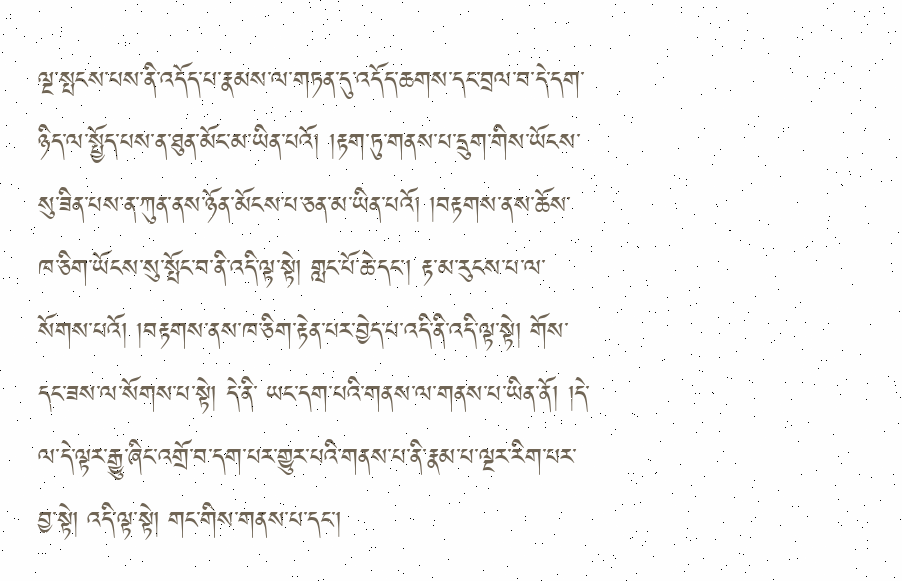ལྔ་སྤངས་པས་ནི་འདོད་པ་རྣམས་ལ་གཏན་དུ་འདོད་ཆགས་དང་བྲལ་བ་དེ་དག་ཉིད་ལ་སྤྱོད་པས་ན་ཐུན་མོང་མ་ཡིན་པའོ། །རྟག་ཏུ་གནས་པ་དྲུག་གིས་ཡོངས་ སུ་ཟིན་པས་ན་ཀུན་ནས་ཉོན་མོངས་པ་ཅན་མ་ཡིན་པའོ། །བརྟགས་ནས་ཆོས་ཁ་ཅིག་ཡོངས་སུ་སྤོང་བ་ནི་འདི་ལྟ་སྟེ། གླང་པོ་ཆེ་དང་། རྟ་མ་རུངས་པ་ལ་སོགས་པའོ། །བརྟགས་ནས་ཁ་ཅིག་རྟེན་པར་བྱེད་པ་འདི་ནི་འདི་ལྟ་སྟེ། གོས་དང་ཟས་ལ་སོགས་པ་སྟེ། དེ་ནི་ ཡང་དག་པའི་གནས་ལ་གནས་པ་ཡིན་ནོ། །དེ་ལ་དེ་ལྟར་རྒྱུ་ཞིང་འགྲོ་བ་དག་པར་གྱུར་པའི་གནས་པ་ནི་རྣམ་པ་ལྔར་རིག་པར་བྱ་སྟེ། འདི་ལྟ་སྟེ། གང་གིས་གནས་པ་དང་།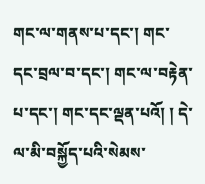གང་ལ་གནས་པ་དང་། གང་དང་བྲལ་བ་དང་། གང་ལ་བརྟེན་པ་དང་། གང་དང་ལྡན་པའོ། ། དེ་ལ་མི་བསྐྱོད་པའི་སེམས་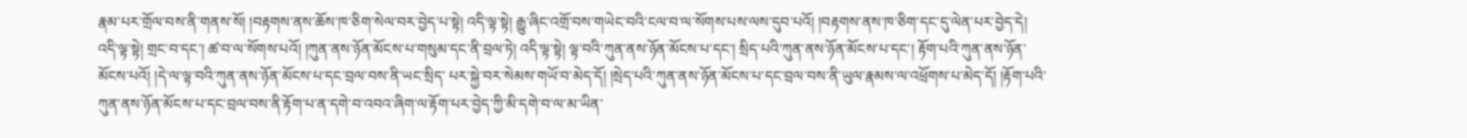རྣམ་པར་གྲོལ་བས་ནི་གནས་སོ། །བརྟགས་ནས་ཆོས་ཁ་ཅིག་སེལ་བར་བྱེད་པ་སྟེ། འདི་ལྟ་སྟེ། རྒྱུ་ཞིང་འགྲོ་བས་གཡེང་བའི་ངལ་བ་ལ་སོགས་པས་ལས་དུབ་པའོ། །བརྟགས་ནས་ཁ་ཅིག་དང་དུ་ལེན་པར་བྱེད་དེ། འདི་ལྟ་སྟེ། གྲང་བ་དང་། ཚ་བ་ལ་སོགས་པའོ། །ཀུན་ནས་ཉོན་མོངས་པ་གསུམ་དང་ནི་བྲལ་ཏེ། འདི་ལྟ་སྟེ། ལྟ་བའི་ཀུན་ནས་ཉོན་མོངས་པ་དང་། སྲིད་པའི་ཀུན་ནས་ཉོན་མོངས་པ་དང་། རྟོག་པའི་ཀུན་ནས་ཉོན་མོངས་པའོ། །དེ་ལ་ལྟ་བའི་ཀུན་ནས་ཉོན་མོངས་པ་དང་བྲལ་བས་ནི་ཡང་སྲིད་ པར་སྐྱེ་བར་སེམས་གཡོ་བ་མེད་དོ། །སྲེད་པའི་ཀུན་ནས་ཉོན་མོངས་པ་དང་བྲལ་བས་ནི་ཡུལ་རྣམས་ལ་འཕྲོགས་པ་མེད་དོ། །རྟོག་པའི་ཀུན་ནས་ཉོན་མོངས་པ་དང་བྲལ་བས་ནི་རྟོག་པ་ན་དགེ་བ་འབའ་ཞིག་ལ་རྟོག་པར་བྱེད་ཀྱི་མི་དགེ་བ་ལ་མ་ཡིན་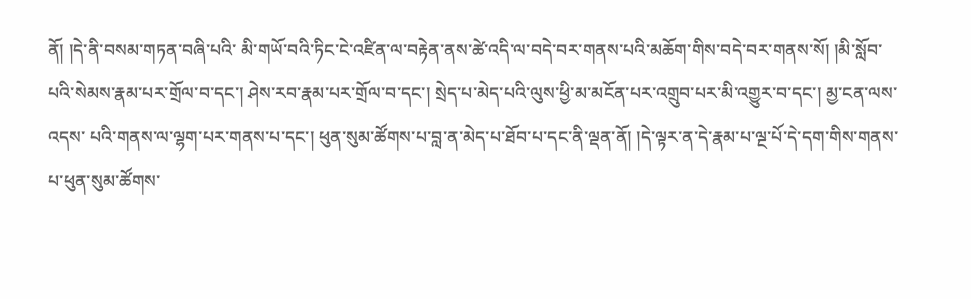ནོ། །དེ་ནི་བསམ་གཏན་བཞི་པའི་ མི་གཡོ་བའི་ཏིང་ངེ་འཛིན་ལ་བརྟེན་ནས་ཚེ་འདི་ལ་བདེ་བར་གནས་པའི་མཆོག་གིས་བདེ་བར་གནས་སོ། །མི་སློབ་པའི་སེམས་རྣམ་པར་གྲོལ་བ་དང་། ཤེས་རབ་རྣམ་པར་གྲོལ་བ་དང་། སྲེད་པ་མེད་པའི་ལུས་ཕྱི་མ་མངོན་པར་འགྲུབ་པར་མི་འགྱུར་བ་དང་། མྱ་ངན་ལས་འདས་ པའི་གནས་ལ་ལྷག་པར་གནས་པ་དང་། ཕུན་སུམ་ཚོགས་པ་བླ་ན་མེད་པ་ཐོབ་པ་དང་ནི་ལྡན་ནོ། །དེ་ལྟར་ན་དེ་རྣམ་པ་ལྔ་པོ་དེ་དག་གིས་གནས་པ་ཕུན་སུམ་ཚོགས་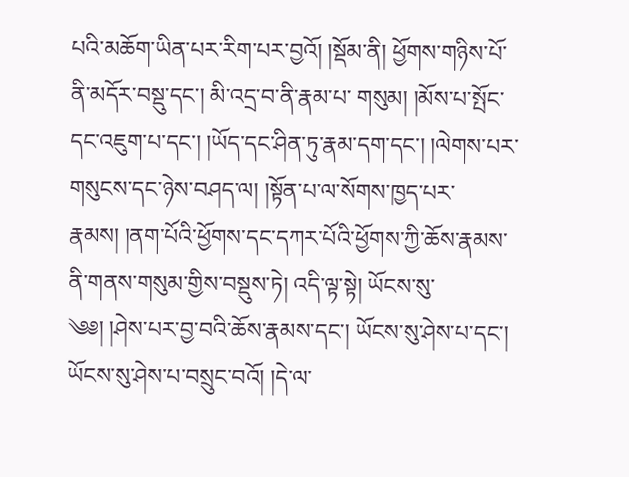པའི་མཆོག་ཡིན་པར་རིག་པར་བྱའོ། །སྡོམ་ནི། ཕྱོགས་གཉིས་པོ་ནི་མདོར་བསྡུ་དང་། མི་འདྲ་བ་ནི་རྣམ་པ་ གསུམ། །མོས་པ་སྤོང་དང་འཇུག་པ་དང་། །ཡོད་དང་ཤིན་ཏུ་རྣམ་དག་དང་། །ལེགས་པར་གསུངས་དང་ཉེས་བཤད་ལ། །སྟོན་པ་ལ་སོགས་ཁྱད་པར་རྣམས། །ནག་པོའི་ཕྱོགས་དང་དཀར་པོའི་ཕྱོགས་ཀྱི་ཆོས་རྣམས་ནི་གནས་གསུམ་གྱིས་བསྡུས་ཏེ། འདི་ལྟ་སྟེ། ཡོངས་སུ་ ༄༅། །ཤེས་པར་བྱ་བའི་ཆོས་རྣམས་དང་། ཡོངས་སུ་ཤེས་པ་དང་། ཡོངས་སུ་ཤེས་པ་བསྲུང་བའོ། །དེ་ལ་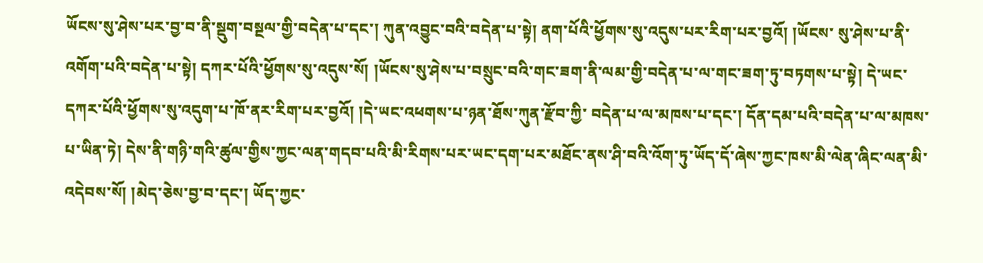ཡོངས་སུ་ཤེས་པར་བྱ་བ་ནི་སྡུག་བསྔལ་གྱི་བདེན་པ་དང་། ཀུན་འབྱུང་བའི་བདེན་པ་སྟེ། ནག་པོའི་ཕྱོགས་སུ་འདུས་པར་རིག་པར་བྱའོ། །ཡོངས་ སུ་ཤེས་པ་ནི་འགོག་པའི་བདེན་པ་སྟེ། དཀར་པོའི་ཕྱོགས་སུ་འདུས་སོ། །ཡོངས་སུ་ཤེས་པ་བསྲུང་བའི་གང་ཟག་ནི་ལམ་གྱི་བདེན་པ་ལ་གང་ཟག་ཏུ་བཏགས་པ་སྟེ། དེ་ཡང་དཀར་པོའི་ཕྱོགས་སུ་འདུག་པ་ཁོ་ནར་རིག་པར་བྱའོ། །དེ་ཡང་འཕགས་པ་ཉན་ཐོས་ཀུན་རྫོབ་ཀྱི་ བདེན་པ་ལ་མཁས་པ་དང་། དོན་དམ་པའི་བདེན་པ་ལ་མཁས་པ་ཡིན་ཏེ། དེས་ནི་གཉི་གའི་ཚུལ་གྱིས་ཀྱང་ལན་གདབ་པའི་མི་རིགས་པར་ཡང་དག་པར་མཐོང་ནས་ཤི་བའི་འོག་ཏུ་ཡོད་དོ་ཞེས་ཀྱང་ཁས་མི་ལེན་ཞིང་ལན་མི་འདེབས་སོ། །མེད་ཅེས་བྱ་བ་དང་། ཡོད་ཀྱང་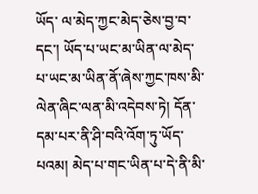ཡོད་ ལ་མེད་ཀྱང་མེད་ཅེས་བྱ་བ་དང་། ཡོད་པ་ཡང་མ་ཡིན་ལ་མེད་པ་ཡང་མ་ཡིན་ནོ་ཞེས་ཀྱང་ཁས་མི་ལེན་ཞིང་ལན་མི་འདེབས་ཏེ། དོན་དམ་པར་ནི་ཤི་བའི་འོག་ཏུ་ཡོད་པའམ། མེད་པ་གང་ཡིན་པ་དེ་ནི་མི་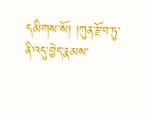དམིགས་སོ། །ཀུན་རྫོབ་ཏུ་ནི་འདུ་བྱེད་རྣམས་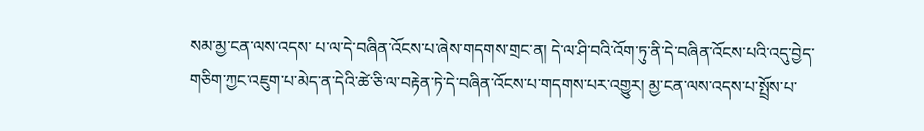སམ་མྱ་ངན་ལས་འདས་ པ་ལ་དེ་བཞིན་འོངས་པ་ཞེས་གདགས་གྲང་ན། དེ་ལ་ཤི་བའི་འོག་ཏུ་ནི་དེ་བཞིན་འོངས་པའི་འདུ་བྱེད་གཅིག་ཀྱང་འཇུག་པ་མེད་ན་དེའི་ཚེ་ཅི་ལ་བརྟེན་ཏེ་དེ་བཞིན་འོངས་པ་གདགས་པར་འགྱུར། མྱ་ངན་ལས་འདས་པ་སྤྲོས་པ་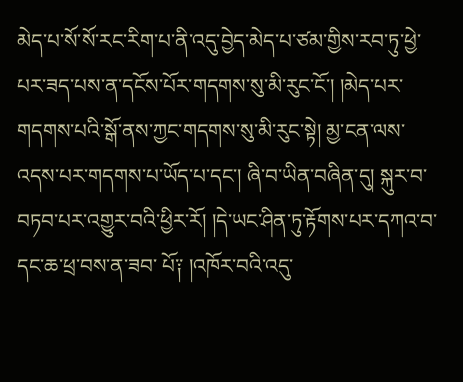མེད་པ་སོ་སོ་རང་རིག་པ་ནི་འདུ་བྱེད་མེད་པ་ཙམ་གྱིས་རབ་ཏུ་ཕྱེ་ པར་ཟད་པས་ན་དངོས་པོར་གདགས་སུ་མི་རུང་ངོ་། །མེད་པར་གདགས་པའི་སྒོ་ནས་ཀྱང་གདགས་སུ་མི་རུང་སྟེ། མྱ་ངན་ལས་འདས་པར་གདགས་པ་ཡོད་པ་དང་། ཞི་བ་ཡིན་བཞིན་དུ། སྐུར་བ་བཏབ་པར་འགྱུར་བའི་ཕྱིར་རོ། །དེ་ཡང་ཤིན་ཏུ་རྟོགས་པར་དཀའ་བ་དང་ཆ་ཕྲ་བས་ན་ཟབ་ པོ༑ །འཁོར་བའི་འདུ་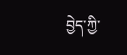བྱེད་ཀྱི་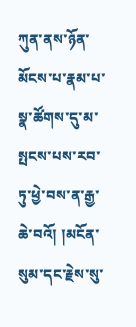ཀུན་ནས་ཉོན་མོངས་པ་རྣམ་པ་སྣ་ཚོགས་དུ་མ་སྤངས་པས་རབ་ཏུ་ཕྱེ་བས་ན་རྒྱ་ཆེ་བའོ། །མངོན་སུམ་དང་རྗེས་སུ་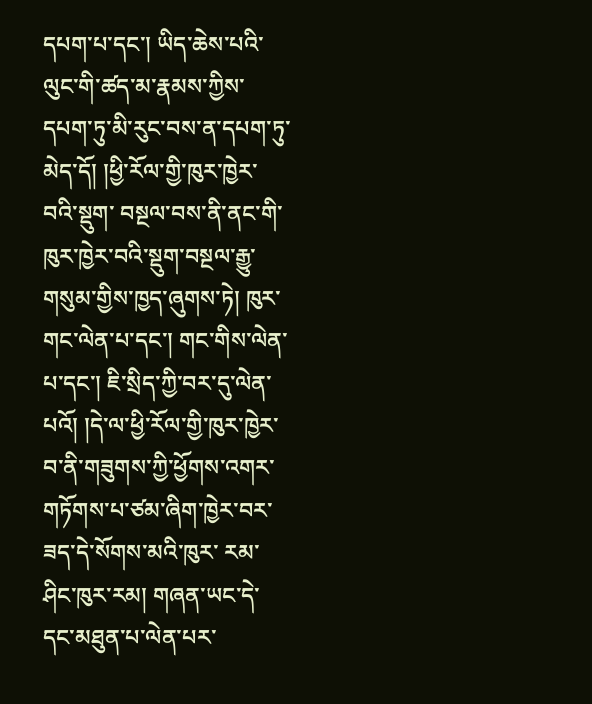དཔག་པ་དང་། ཡིད་ཆེས་པའི་ལུང་གི་ཚད་མ་རྣམས་ཀྱིས་དཔག་ཏུ་མི་རུང་བས་ན་དཔག་ཏུ་མེད་དོ། །ཕྱི་རོལ་གྱི་ཁུར་ཁྱེར་བའི་སྡུག་ བསྔལ་བས་ནི་ནང་གི་ཁུར་ཁྱེར་བའི་སྡུག་བསྔལ་རྒྱུ་གསུམ་གྱིས་ཁྱད་ཞུགས་ཏེ། ཁུར་གང་ལེན་པ་དང་། གང་གིས་ལེན་པ་དང་། ཇི་སྲིད་ཀྱི་བར་དུ་ལེན་པའོ། །དེ་ལ་ཕྱི་རོལ་གྱི་ཁུར་ཁྱེར་བ་ནི་གཟུགས་ཀྱི་ཕྱོགས་འགར་གཏོགས་པ་ཙམ་ཞིག་ཁྱེར་བར་ཟད་དེ་སོགས་མའི་ཁུར་ རམ་ཤིང་ཁུར་རམ། གཞན་ཡང་དེ་དང་མཐུན་པ་ལེན་པར་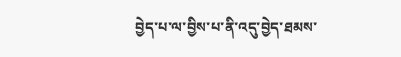བྱེད་པ་ལ་བྱིས་པ་ནི་འདུ་བྱེད་ཐམས་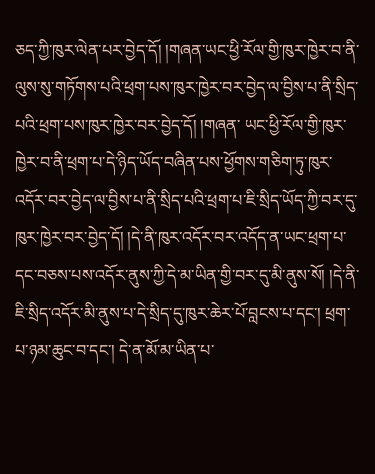ཅད་ཀྱི་ཁུར་ལེན་པར་བྱེད་དོ། །གཞན་ཡང་ཕྱི་རོལ་གྱི་ཁུར་ཁྱེར་བ་ནི་ལུས་སུ་གཏོགས་པའི་ཕྲག་པས་ཁུར་ཁྱེར་བར་བྱེད་ལ་བྱིས་པ་ནི་སྲིད་པའི་ཕྲག་པས་ཁུར་ཁྱེར་བར་བྱེད་དོ། །གཞན་ ཡང་ཕྱི་རོལ་གྱི་ཁུར་ཁྱེར་བ་ནི་ཕྲག་པ་དེ་ཉིད་ཡོད་བཞིན་པས་ཕྱོགས་གཅིག་ཏུ་ཁུར་འདོར་བར་བྱེད་ལ་བྱིས་པ་ནི་སྲིད་པའི་ཕྲག་པ་ཇི་སྲིད་ཡོད་ཀྱི་བར་དུ་ཁུར་ཁྱེར་བར་བྱེད་དོ། །དེ་ནི་ཁུར་འདོར་བར་འདོད་ན་ཡང་ཕྲག་པ་དང་བཅས་པས་འདོར་ནུས་ཀྱི་དེ་མ་ཡིན་གྱི་བར་དུ་མི་ནུས་སོ། །དེ་ནི་ ཇི་སྲིད་འདོར་མི་ནུས་པ་དེ་སྲིད་དུ་ཁུར་ཆེར་པོ་བླངས་པ་དང་། ཕྲག་པ་ཉམ་ཆུང་བ་དང་། དེ་ན་མོ་མ་ཡིན་པ་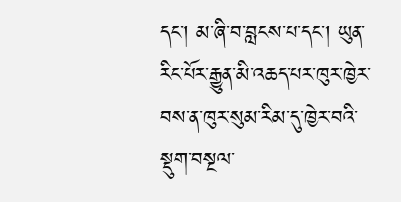དང་། མ་ཞི་བ་བླངས་པ་དང་། ཡུན་རིང་པོར་རྒྱུན་མི་འཆད་པར་ཁུར་ཁྱེར་བས་ན་ཁུར་སུམ་རིམ་དུ་ཁྱེར་བའི་སྡུག་བསྔལ་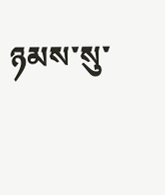ཉམས་སུ་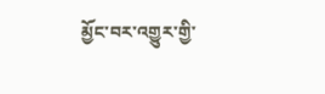མྱོང་བར་འགྱུར་གྱི་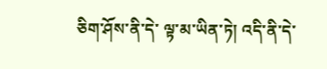ཅིག་ཤོས་ནི་དེ་ ལྟ་མ་ཡིན་ཏེ། འདི་ནི་དེ་